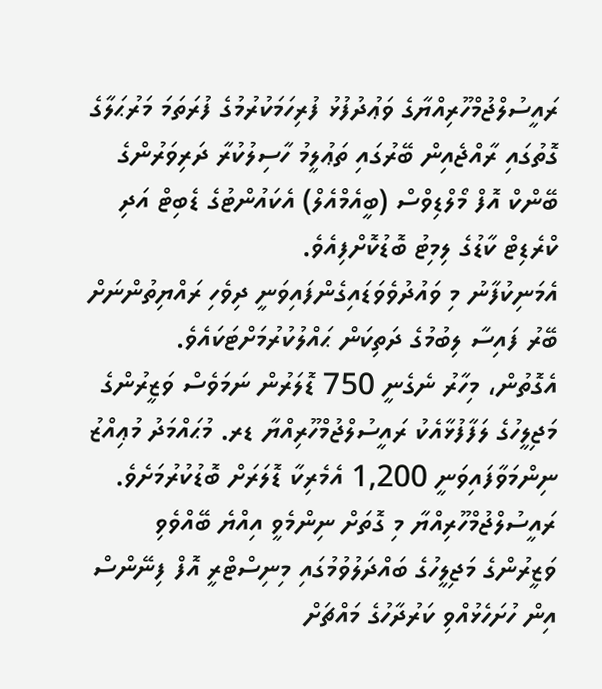ރައީސުލްޖުމްހޫރިއްޔާގެ ވަޢުދުފުޅު ފުރިހަމަކުރުމުގެ ފުރަތަމަ މަރުޙަލާގެ ގޮތުގައި ރާއްޖެއިން ބޭރުގައި ތަޢުލީމު ހާސިލުކުރާ ދަރިވަރުންގެ ބޭންކް އޮފް މޯލްޑިވްސް (ބީއެމްއެލް) އެކައުންޓުގެ ޑެބިޓް އަދި ކްރެޑިޓް ކާޑުގެ ލިމިޓު ބޮޑުކޮށްފިއެވެ.
އެމަނިކުފާނު މި ވައުދުވެވަޑައިގެންފައިވަނީ ދިވެހި ރައްޔިތުންނަށް ބޭރު ފައިސާ ލިބުމުގެ ދަތިކަން ޙައްލުކުރުމަށްޓަކައެވެ.
އެގޮތުން، މިހާރު ނެގެނީ 750 ޑޮލަރުން ނަމަވެސް ވަޒީރުންގެ މަޖިލީހުގެ ލަފާފުޅާއެކު ރައީސުލްޖުމްހޫރިއްޔާ ޑރ. މުޙައްމަދު މުޢިއްޒު ނިންމަވާފައިވަނީ 1,200 އެމެރިކާ ޑޮލަރަށް ބޮޑުކުރުމަށެވެ.
ރައީސުލްޖުމްހޫރިއްޔާ މި ގޮތަށް ނިންމެވީ އިއްޔެ ބޭއްވެވި ވަޒީރުންގެ މަޖިލީހުގެ ބައްދަލުވުމުގައި މިނިސްޓްރީ އޮފް ފިނޭންސް އިން ހުށަހެޅުއްވި ކަރުދާހުގެ މައްޗަށް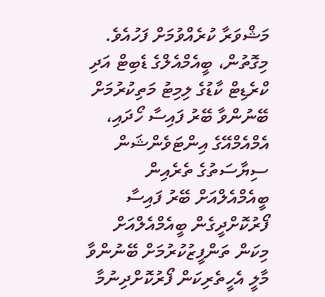މަޝްވަރާ ކުރެއްވުމަށް ފަހުއެވެ.
މިގޮތުން، ބީއެމްއެލްގެ ޑެބިޓް އަދި ކްރެޑިޓް ކާޑުގެ ލިމިޓު މަތިކުރުމަށް ބޭނުންވާ ބޭރު ފައިސާ ހޯދައި، އެމްއެމްއޭގެ އިންޓަވެންޝަން ސިޔާސަތުގެ ތެރެއިން ބީއެމްއެލްއަށް ބޭރު ފައިސާ ފޯރުކޮށްދީގެން ބީއެމްއެލްއަށް މިކަން ތަންފީޒުކުރުމަށް ބޭނުންވާ މާލީ އެހީތެރިކަން ފޯރުކޮށްދިނުމާ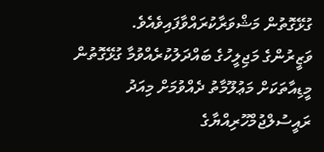ގުޅޭގޮތުން މަޝްވަރާކުރައްވާފައިވެއެވެ.
ވަޒީރުންގެ މަޖިލީހުގެ ބައްދަލުކުރެއްވުމާ ގުޅޭގޮތުން މީޑިއާތަކަށް މަޢުލޫމާތު ދެއްވުމަށް މިއަދު ރައީސުލްޖުމްހޫރިއްޔާގެ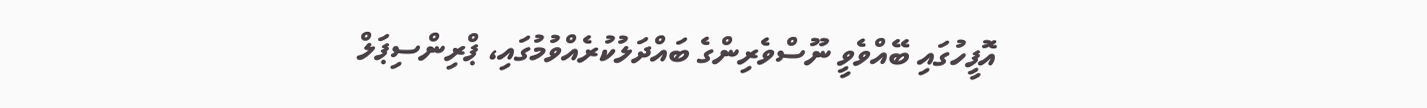އޮފީހުގައި ބޭއްވެވީ ނޫސްވެރިންގެ ބައްދަލުކުރެއްވުމުގައި، ޕްރިންސިޕަލް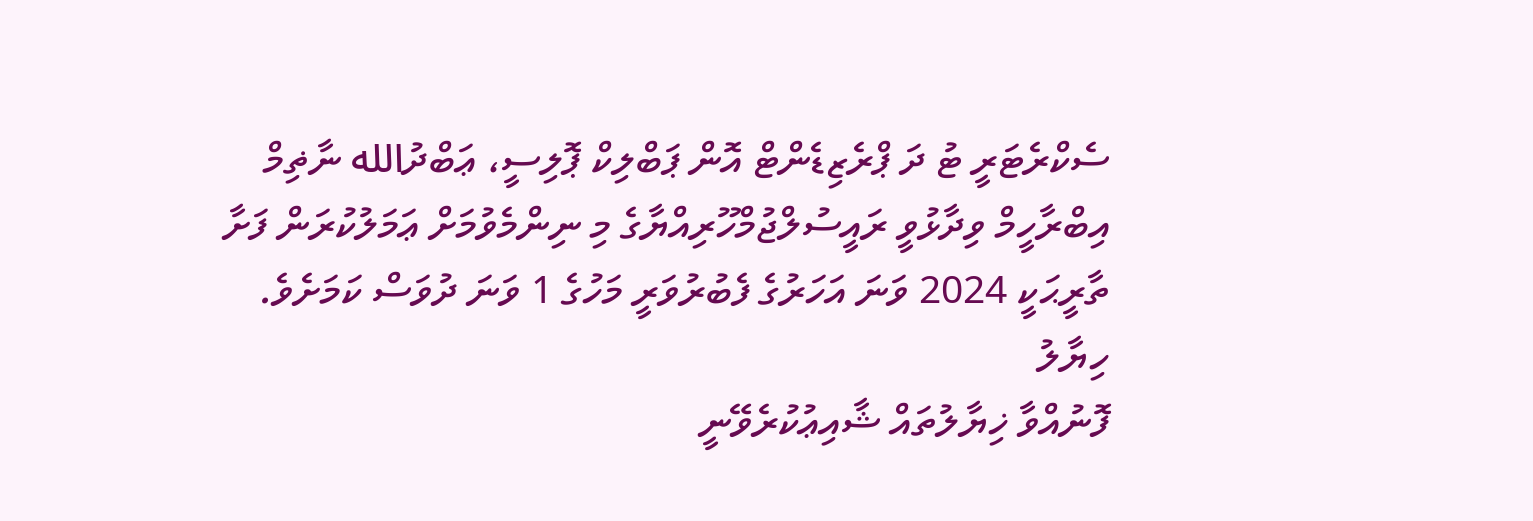ސެކްރެޓަރީ ޓު ދަ ޕްރެޒިޑެންޓް އޮން ޕަބްލިކް ޕޮލިސީ، ޢަބްދުالله ނާޡިމް އިބްރާހީމް ވިދާޅުވީ ރައީސުލްޖުމްހޫރިއްޔާގެ މި ނިންމެވުމަށް ޢަމަލުކުރަން ފަށާ ތާރީޙަކީ 2024 ވަނަ އަހަރުގެ ފެބުރުވަރީ މަހުގެ 1 ވަނަ ދުވަސް ކަމަށެވެ.
ހިޔާލު
ފޮނުއްވާ ޚިޔާލުތައް ޝާއިޢުކުރެވޭނީ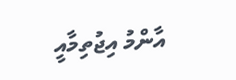އާންމު އިޖުތިމާއީ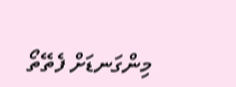މިންގަނޑަށް ފެތޭތޯ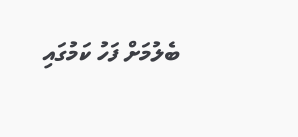ބެލުމަށް ފަހު ކަމުގައި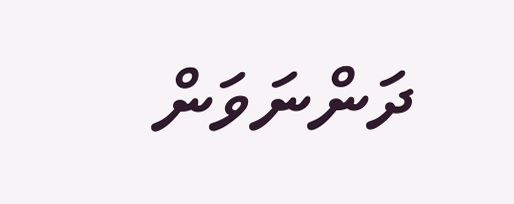ދަންނަވަން